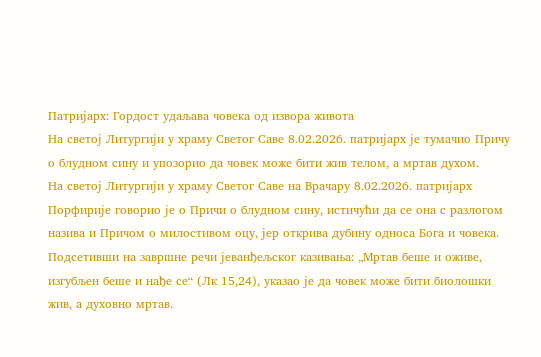Патријарх: Гордост удаљава човека од извора живота
На светој Литургији у храму Светог Саве 8.02.2026. патријарх је тумачио Причу о блудном сину и упозорио да човек може бити жив телом, а мртав духом.
На светој Литургији у храму Светог Саве на Врачару 8.02.2026. патријарх Порфирије говорио је о Причи о блудном сину, истичући да се она с разлогом назива и Причом о милостивом оцу, јер открива дубину односа Бога и човека. Подсетивши на завршне речи јеванђељског казивања: „Мртав беше и оживе, изгубљен беше и нађе се“ (Лк 15,24), указао је да човек може бити биолошки жив, а духовно мртав.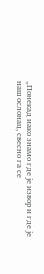„Понекад иако знамо где је извор и где је наш ослонац, свесно га се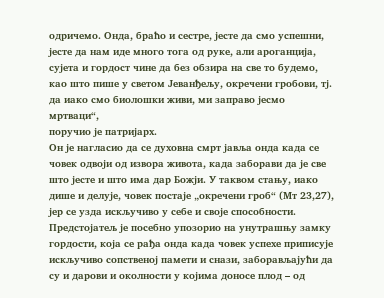одричемо. Онда, браћо и сестре, јесте да смо успешни, јесте да нам иде много тога од руке, али ароганција, сујета и гордост чине да без обзира на све то будемо, као што пише у светом Јеванђељу, окречени гробови, тј. да иако смо биолошки живи, ми заправо јесмо мртваци“,
поручио је патријарх.
Он је нагласио да се духовна смрт јавља онда када се човек одвоји од извора живота, када заборави да је све што јесте и што има дар Божји. У таквом стању, иако дише и делује, човек постаје „окречени гроб“ (Мт 23,27), јер се узда искључиво у себе и своје способности.
Предстојатељ је посебно упозорио на унутрашњу замку гордости, која се рађа онда када човек успехе приписује искључиво сопственој памети и снази, заборављајући да су и дарови и околности у којима доносе плод – од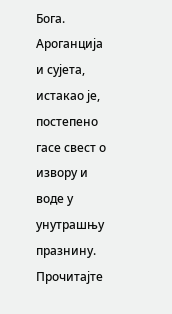Бога. Ароганција и сујета, истакао је, постепено гасе свест о извору и воде у унутрашњу празнину.
Прочитајте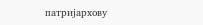патријархову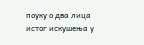поуку о два лица истог искушења у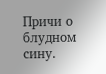Причи о блудном сину.